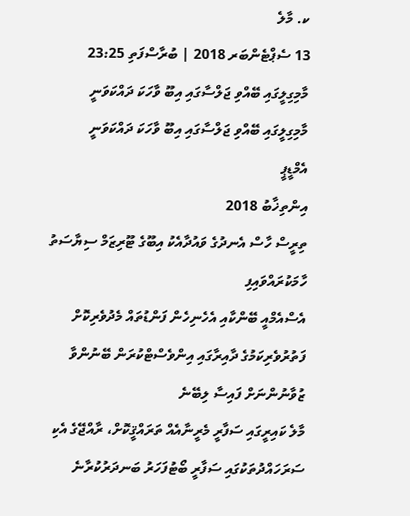ކ. މާލެ
13 ސެޕްޓެންބަރ 2018 | ބުރާސްފަތި 23:25
މާމިގިލީގައި ބޭއްވި ޖަލްސާގައި އިބޫ ވާހަކަ ދައްކަވަނީ
މާމިގިލީގައި ބޭއްވި ޖަލްސާގައި އިބޫ ވާހަކަ ދައްކަވަނީ
އެމްޑީޕީ
އިންތިޚާބު 2018
ތިރީސް ހާސް އެނދުގެ ވައުދާއެކު އިބޫގެ ޓޫރިޒަމް ސިޔާސަތު ހާމަކުރައްވައިފި
އެސްއެމްއީ ބޭންކާއި އެހެނިހެން ފަންޑުތައް މެދުވެރިކޮށް ފަތުރުވެރިކަމުގެ ދާއިރާގައި އިންވެސްޓްކުރަން ބޭނުންވާ ޒުވާނުންނަށް ފައިސާ ލިބޭނެ
މާލެ ކައިރީގައި ސަފާރީ މެރީނާއެއް ތަރައްޤީކޮށް، ރާއްޖޭގެ އެކި ސަރަހައްދުތަކުގައި ސަފާރީ ބޯޓުފަހަރު ބަނދަރުކުރާނެ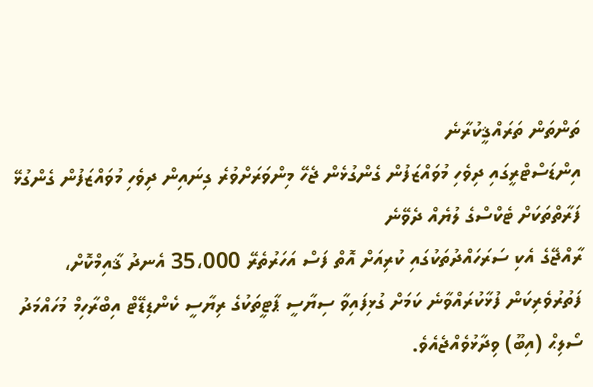ތަންތަން ތަރައްޤީކުރާނެ
އިންޑަސްޓްރީގައި ދިވެހި މުވައްޒަފުން ގެންގުޅެން ޖެހޭ މިންވަރަށްވުރެ ގިނައިން ދިވެހި މުވައްޒަފުން ގެންގުޅޭ ފަރާތްތަކަށް ޓެކްސްގެ ލުޔެއް ދެވޭނެ
ރާއްޖޭގެ އެކި ސަރަހައްދުތަކުގައި ކުރިއަށް އޮތް ފަސް އަހަރުތެރޭ 35،000 އެނދު ޤާއިމްކޮށް، ފަތުރުވެރިކަން ފުޅާކުރައްވާނެ ކަމަށް ގުޅިފައިވާ ސިޔާސީ ޕާޓީތަކުގެ ރިޔާސީ ކެންޑިޑޭޓް އިބްރާހިމް މުހައްމަދު ސޯލިޙް (އިބޫ) ވިދާޅުވެއްޖެއެވެ.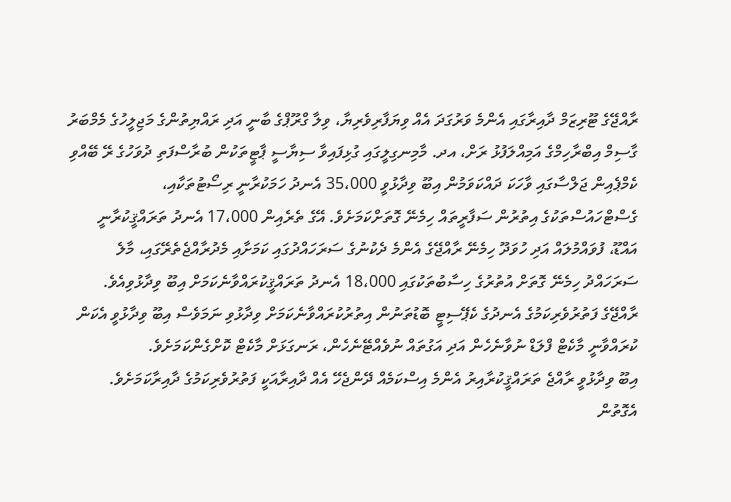ރާއްޖޭގެ ޓޫރިޒަމް ދާއިރާގައި އެންމެ ވަރުގަދަ އެއް ވިޔަފާރިވެރިޔާ، ވިލާ ގްރޫޕްގެ ބާނީ އަދި ރައްޔިތުންގެ މަޖިލީހުގެ މެމްބަރު ގާސިމް އިބްރާހިމްގެ އަމިއްލަފުޅު ރަށް، އދ. މާމިނގިލީގައި ގުޅިފައިވާ ސިޔާސީ ޕާޓީތަކުން ބުރާސްފަތި ދުވަހުގެ ރޭ ބޭއްވި ކެމްޕެއިން ޖަލްސާގައި ވާހަކަ ދައްކަވަމުން އިބޫ ވިދާޅުވީ 35،000 އެނދު ހަމަކުރާނީ ރިސޯޓުތަކާއި، ގެސްޓްހައުސްތަކުގެ އިތުރުން ސަފާރީތައް ހިމެނޭ ގޮތަށްކަމަށެވެ. އޭގެ ތެރެއިން 17،000 އެނދު ތަރައްޤީކުރާނީ އައްޑޫ، ފުވައްމުލައް އަދި ހުވަދޫ ހިމެނޭ ރާއްޖޭގެ އެންމެ ދެކުނުގެ ސަރަހައްދުގައި ކަމަށާއި މެދުރާއްޖެތެރޭގައި، މާލެ ސަރަހައްދު ހިމެނޭ ގޮތަށް އުތުރުގެ ހިސާބުތަކުގައި 18،000 އެނދު ތަރައްޤީކުރައްވާނެކަމަށް އިބޫ ވިދާޅުވިއެވެ.
ރާއްޖޭގެ ފަތުރުވެރިކަމުގެ އެނދުގެ ކެޕޭސިޓީ ބޮޑުތަނުން އިތުރުކުރައްވާނެކަމަށް ވިދާޅުވި ނަމަވެސް އިބޫ ވިދާޅުވީ އެކަން ކުރައްވާނީ މާކެޓް ފްލަޑް ނުވާނެހެން އަދި އަގުތައް ނުވެއްޓޭނެހެން، ރަނގަޅަށް މާކެޓް ކޮށްގެންކަމަށެވެ.
އިބޫ ވިދާޅުވީ ރާއްޖެ ތަރައްޤީކުރާއިރު އެންމެ އިސްކަމެއް ދޭންޖެހޭ އެއް ދާއިރާއަކީ ފަތުރުވެރިކަމުގެ ދާއިރާކަމަށެވެ. އެގޮތުން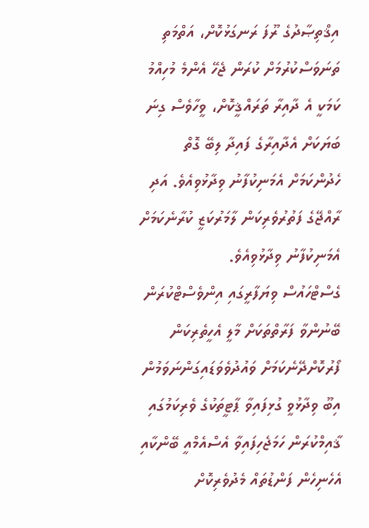އިޤްތިޞާދުގެ ރޫފަ ރަނގަޅުކޮށް، އަތްމަތި ތަނަވަސްކުރުމަށް ކުރަން ޖެހޭ އެންމެ މުހިއްމު ކަމަކީ އެ ދާއިރާ ތަރައްޤީކޮށް، ވީހާވެސް ގިނަ ބަޔަކަށް އެދާއިރާގެ ފައިދާ ލިބޭ ގޮތް ހެދުންކަމަށް އެމަނިކުފާނު ވިދާޅުވިއެވެ. އަދި ރާއްޖޭގެ ފަތުރުވެރިކަން ލާމަރުކަޒީ ކުރާނެކަމަށް އެމަނިކުފާނު ވިދާޅުވިއެވެ.
ގެސްޓްހައުސް ވިޔަފާރީގައި އިންވެސްޓްކުރަން ބޭނުންވާ ފަރާތްތަކަށް މާލީ އެހީތެރިކަން ފޯރުކޮށްދޭނެކަމަށް ވައުދުވެވަޑައިގަންނަވަމުން އިބޫ ވިދާޅުވީ ގުޅިފައިވާ ޕާޓީތަކުގެ ވެރިކަމުގައި ޤާއިމްކުރަން ހަމަޖެހިފައިވާ އެސްއެމްއީ ބޭންކާއި އެހެނިހެން ފަންޑުތައް މެދުވެރިކޮށް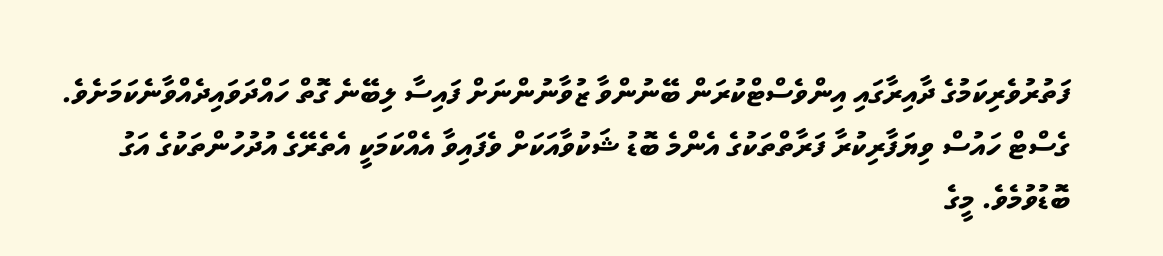ފަތުރުވެރިކަމުގެ ދާއިރާގައި އިންވެސްޓްކުރަން ބޭނުންވާ ޒުވާނުންނަށް ފައިސާ ލިބޭނެ ގޮތް ހައްދަވައިދެއްވާނެކަމަށެވެ.
ގެސްޓް ހައުސް ވިޔަފާރިކުރާ ފަރާތްތަކުގެ އެންމެ ބޮޑު ޝަކުވާއަކަށް ވެފައިވާ އެއްކަމަކީ އެތެރޭގެ އުދުހުންތަކުގެ އަގު ބޮޑުވުމެވެ. މީގެ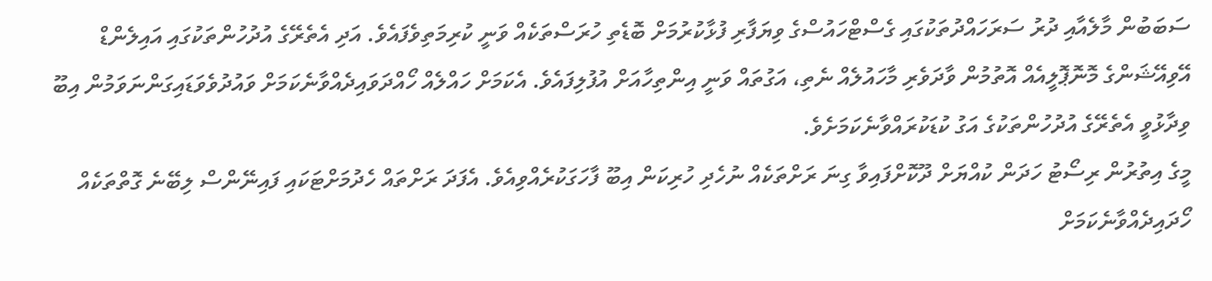ސަބަބުން މާލެއާއި ދުރު ސަރަހައްދުތަކުގައި ގެސްޓްހައުސްގެ ވިޔަފާރި ފުޅާކުރުމަށް ބޮޑެތި ހުރަސްތަކެއް ވަނީ ކުރިމަތިވެފައެވެ. އަދި އެތެރޭގެ އުދުހުންތަކުގައި އައިލެންޑް އޭވިއޭޝަންގެ މޮނޮޕޮލީއެއް އޮތުމުން ވާދަވެރި މާހައުލެއް ނެތި، އަގުތައް ވަނީ އިންތިހާއަށް އުފުލިފައެވެ. އެކަމަށް ހައްލެއް ހޯއްދަވައިދެއްވާނެކަމަށް ވައުދުވެވަޑައިގަންނަވަމުން އިބޫ ވިދާޅުވީ އެތެރޭގެ އުދުހުންތަކުގެ އަގު ކުޑަކުރައްވާނެކަމަށެވެ.
މީގެ އިތުރުން ރިސޯޓު ހަދަން ކުއްޔަށް ދޫކޮށްފައިވާ ގިނަ ރަށްތަކެއް ނުހެދި ހުރިކަން އިބޫ ފާހަގަކުރެއްވިއެވެ. އެފަދަ ރަށްތައް ހެދުމަށްޓަކައި ފައިނޭންސް ލިބޭނެ ގޮތްތަކެއް ހޯދައިދެއްވާނެކަމަށް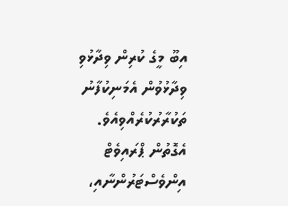އިބޫ މީގެ ކުރިން ވިދާޅުވި ވިދާޅުވުން އެމަނިކުފާނު ތަކުރާރުކުރެއްވިއެވެ. އެގޮތުން ޕްރައިވެޓް އިންވެސްޓަރުންނާއި،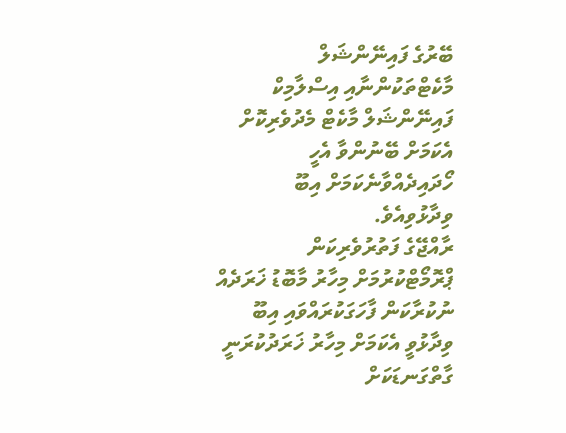ބޭރުގެ ފައިނޭންޝަލް މާކެޓްތަކުންނާއި އިސްލާމިކް ފައިނޭންޝަލް މާކެޓް މެދުވެރިކޮށް އެކަމަށް ބޭނުންވާ އެހީ ހޯދައިދެއްވާނެކަމަށް އިބޫ ވިދާޅުވިއެވެ.
ރާއްޖޭގެ ފަތުރުވެރިކަން ޕްރޮމޯޓްކުރުމަށް މިހާރު މާބޮޑު ޚަރަދެއް ނުކުރާކަން ފާހަގަކުރައްވައި އިބޫ ވިދާޅުވީ އެކަމަށް މިހާރު ޚަރަދުކުރަނީ ގާތްގަނޑަކަށް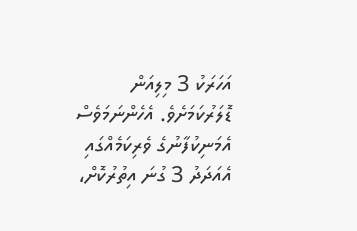އަހަރަކު 3 މިލިއަން ޑޮލަރުކަމަށެވެ. އެހެންނަމަވެސް އެމަނިކުފާނުގެ ވެރިކަމެއްގައި އެއަދަދު 3 ގުނަ އިތުރުކޮށް،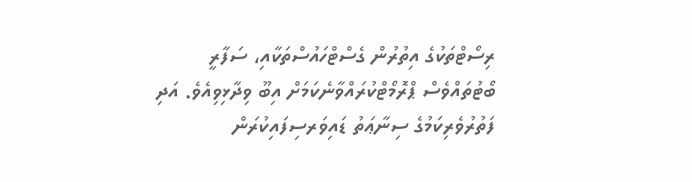ރިސޯޓްތަކުގެ އިތުރުން ގެސްޓްހައުސްތަކާއި، ސަފާރީ ބޯޓުތައްވެސް ޕްރޮމޯޓްކުރައްވާނެކަމަށް އިބޫ ވިދާޅިވިއެވެ. އަދި ފަތުރުވެރިކަމުގެ ސިނާޢަތު ޑައިވަރސިފައިކުރަން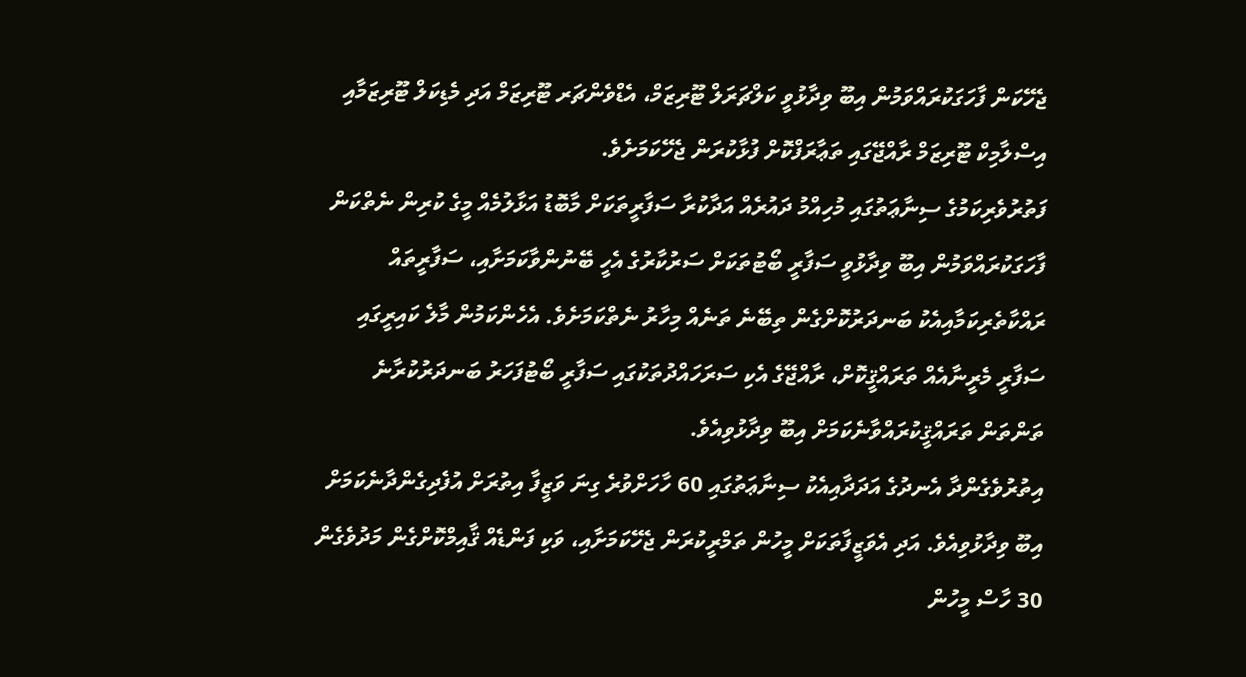ޖެހޭކަން ފާހަގަކުރައްވަމުން އިބޫ ވިދާޅުވީ ކަލްޗަރަލް ޓޫރިޒަމް، އެޑްވެންޗަރ ޓޫރިޒަމް އަދި މެޑިކަލް ޓޫރިޒަމާއި އިސްލާމިކް ޓޫރިޒަމް ރާއްޖޭގައި ތަޢާރަފްކޮށް ފުޅާކުރަން ޖެހޭކަމަށެވެ.
ފަތުރުވެރިކަމުގެ ސިނާޢަތުގައި މުހިއްމު ދައުރެއް އަދާކުރާ ސަފާރީތަކަށް މާބޮޑު އަޅާލުމެއް މީގެ ކުރިން ނެތްކަން ފާހަގަކުރައްވަމުން އިބޫ ވިދާޅުވީ ސަފާރީ ބޯޓުތަކަށް ސަރުކާރުގެ އެހީ ބޭނުންވާކަމަށާއި، ސަފާރީތައް ރައްކާތެރިކަމާއިއެކު ބަނދަރުކޮށްގެން ތިބޭނެ ތަނެއް މިހާރު ނެތްކަމަށެވެ. އެހެންކަމުން މާލެ ކައިރީގައި ސަފާރީ މެރީނާއެއް ތަރައްޤީކޮށް، ރާއްޖޭގެ އެކި ސަރަހައްދުތަކުގައި ސަފާރީ ބޯޓުފަހަރު ބަނދަރުކުރާނެ ތަންތަން ތަރައްޤީކުރައްވާނެކަމަށް އިބޫ ވިދާޅުވިއެވެ.
އިތުރުވެގެންދާ އެނދުގެ އަދަދާއިއެކު ސިނާޢަތުގައި 60 ހާހަށްވުރެ ގިނަ ވަޒީފާ އިތުރަށް އުފެދިގެންދާނެކަމަށް އިބޫ ވިދާޅުވިއެވެ. އަދި އެވަޒީފާތަކަށް މީހުން ތަމްރީކުރަން ޖެހޭކަމަށާއި، ވަކި ފަންޑެއް ޤާއިމްކޮށްގެން މަދުވެގެން 30 ހާސް މީހުން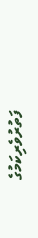ފަތުރުވެރިކަމުގެ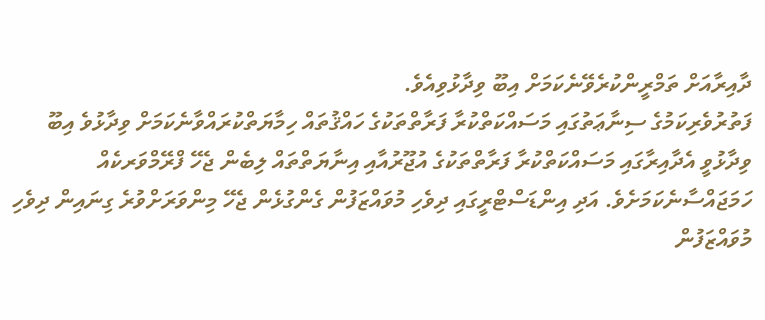ދާއިރާއަށް ތަމްރީންކުރެވޭނެކަމަށް އިބޫ ވިދާޅުވިއެވެ.
ފަތުރުވެރިކަމުގެ ސިނާޢަތުގައި މަސައްކަތްކުރާ ފަރާތްތަކުގެ ހައްޤުތައް ހިމާޔަތްކުރައްވާނެކަމަށް ވިދާޅުވެ އިބޫ ވިދާޅުވީ އެދާއިރާގައި މަސައްކަތްކުރާ ފަރާތްތަކުގެ އުޖޫރުއާއި އިނާޔަތްތައް ލިބެން ޖެހޭ ފްރޭމްވަރކެއް ހަމަޖައްސާނެކަމަށެވެ. އަދި އިންޑަސްޓްރީގައި ދިވެހި މުވައްޒަފުން ގެންގުޅެން ޖެހޭ މިންވަރަށްވުރެ ގިނައިން ދިވެހި މުވައްޒަފުން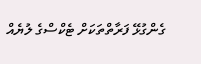ގެންގުޅޭ ފަރާތްތަކަށް ޓެކްސްގެ ލުޔެއް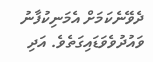ދެވޭނެކަމަށް އެމަނިކުފާނު ވައުދުވެވަޑައިގަތެވެ. އަދި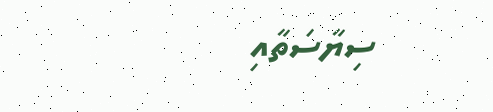ސިޔާސަތާއި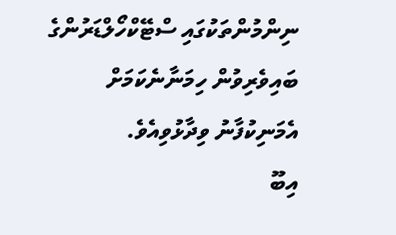ނިންމުންތަކުގައި ސްޓޭކްހޯލްޑަރުންގެ ބައިވެރިވުން ހިމަނާނެކަމަށް އެމަނިކުފާނު ވިދާޅުވިއެވެ.
އިބޫ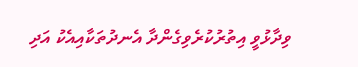ވިދާޅުވީ އިތުރުކުރެވިގެންދާ އެނދުތަކާއިއެކު އަދި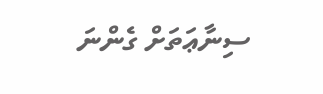ސިނާޢަތަށް ގެންނަ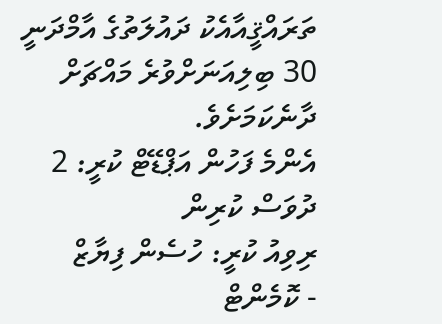ތަރައްޤީއާއެކު ދައުލަތުގެ އާމްދަނީ 30 ބިލިއަނަށްވުރެ މައްޗަށް ދާނެކަމަށެވެ.
އެންމެ ފަހުން އަޕްޑޭޓް ކުރީ: 2 ދުވަސް ކުރިން
ރިވިއު ކުރީ: ހުސެން ފިޔާޒް
- ކޮމެންޓް